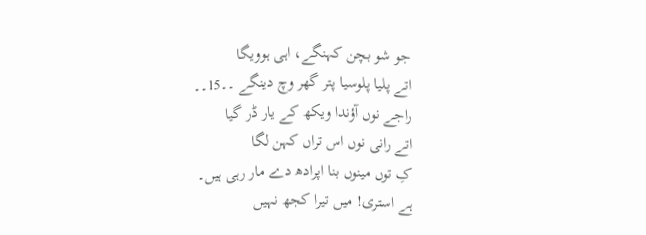جو شو بچن کہنگے، اہی ہوویگا
اتے پلیا پلوسیا پتر گھر وچ دینگے ۔۔15۔۔
راجے نوں آؤندا ویکھ کے یار ڈر گیا
اتے رانی نوں اس تراں کہن لگا
کِ توں مینوں بنا اپرادھ دے مار رہی ہیں۔
ہے استری! میں تیرا کجھ نہیں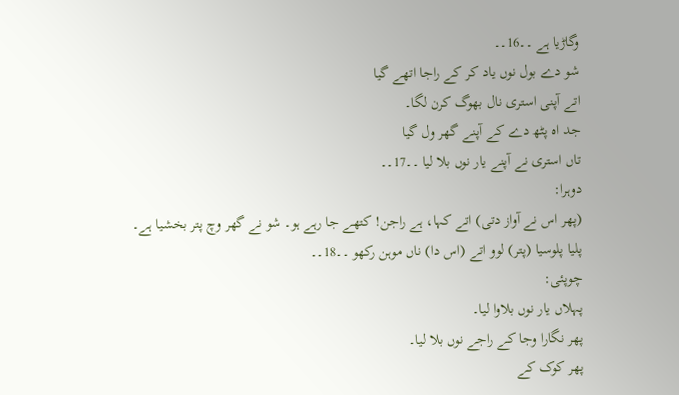وگاڑیا ہے ۔۔16۔۔
شو دے بول نوں یاد کر کے راجا اتھے گیا
اتے آپنی استری نال بھوگ کرن لگا۔
جد اہ پٹھ دے کے آپنے گھر ول گیا
تاں استری نے آپنے یار نوں بلا لیا ۔۔17۔۔
دوہرا:
(پھر اس نے آواز دتی) اتے کہا، ہے راجن! کتھے جا رہے ہو۔ شو نے گھر وچ پتر بخشیا ہے۔
پلیا پلوسیا (پتر) لوو اتے (اس دا) ناں موہن رکھو ۔۔18۔۔
چوپئی:
پہلاں یار نوں بلاوا لیا۔
پھر نگارا وجا کے راجے نوں بلا لیا۔
پھر کوک کے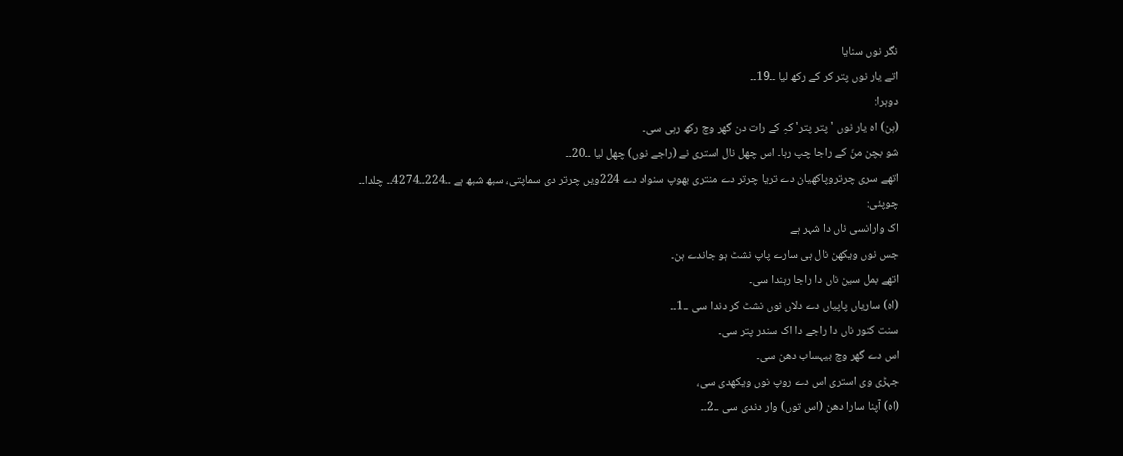نگر نوں سنایا
اتے یار نوں پتر کر کے رکھ لیا ۔۔19۔۔
دوہرا:
(ہن) اہ یار نوں 'پتر پتر' کہِ کے رات دن گھر وچ رکھ رہی سی۔
شو بچن منّ کے راجا چپ رہا۔ اس چھل نال استری نے (راجے نوں) چھل لیا ۔۔20۔۔
اتھے سری چرتروپاکھیان دے تریا چرتر دے منتری بھوپ سنواد دے 224ویں چرتر دی سماپتی، سبھ شبھ ہے ۔۔224۔۔4274۔۔ چلدا۔۔
چوپئی:
اک وارانسی ناں دا شہر ہے
جس نوں ویکھن نال ہی سارے پاپ نشٹ ہو جاندے ہن۔
اتھے بمل سین ناں دا راجا رہندا سی۔
(اہ) ساریاں پاپیاں دے دلاں نوں نشٹ کر دندا سی ۔۔1۔۔
سنت کنور ناں دا راجے دا اک سندر پتر سی۔
اس دے گھر وچ بیہساب دھن سی۔
جہڑی وی استری اس دے روپ نوں ویکھدی سی،
(اہ) آپنا سارا دھن (اس توں) وار دندی سی ۔۔2۔۔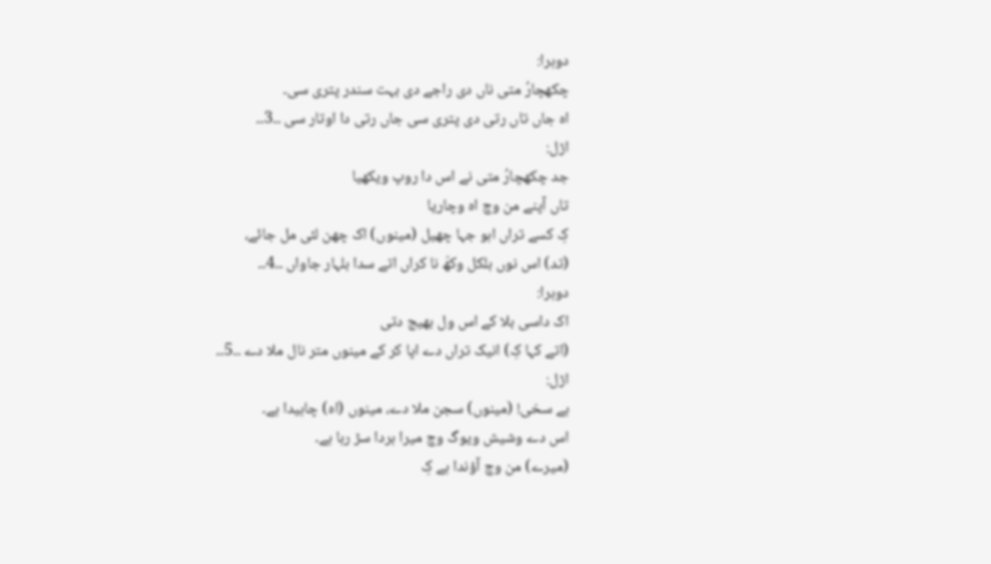دوہرا:
چکھچارُ متی ناں دی راجے دی بہت سندر پتری سی۔
اہ جاں تاں رتی دی پتری سی جاں رتی دا اوتار سی ۔۔3۔۔
اڑل:
جد چکھچارُ متی نے اس دا روپ ویکھیا
تاں آپنے من وچ اہ وچاریا
کِ کسے تراں اہو جہا چھیل (مینوں) اک چھن لئی مل جائے،
(تد) اس نوں بلکل وکھّ نا کراں اتے سدا بلہار جاواں ۔۔4۔۔
دوہرا:
اک داسی بلا کے اس ول بھیج دتی
(اتے کہا کِ) انیک تراں دے اپا کر کے مینوں متر نال ملا دے ۔۔5۔۔
اڑل:
ہے سخی! (مینوں) سجن ملا دے، مینوں (اہ) چاہیدا ہے۔
اس دے وشیش ویوگ وچ میرا ہردا سڑ رہا ہے۔
(میرے) من وچ آؤندا ہے کِ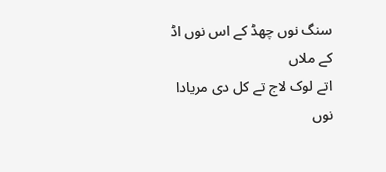سنگ نوں چھڈ کے اس نوں اڈ کے ملاں
اتے لوک لاج تے کل دی مریادا نوں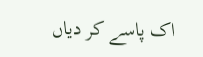اک پاسے کر دیاں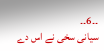۔۔6۔۔
سیانی سخی نے اس دے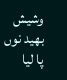وشیش بھید نوں پا لیا